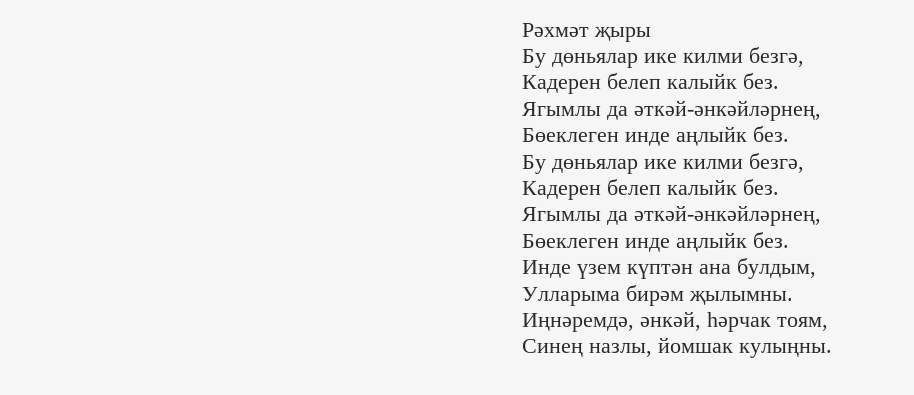Рәхмәт җыры
Бу дөньялар ике килми безгә,
Кадерен белеп калыйк без.
Ягымлы да әткәй-әнкәйләрнең,
Бөеклеген инде аңлыйк без.
Бу дөньялар ике килми безгә,
Кадерен белеп калыйк без.
Ягымлы да әткәй-әнкәйләрнең,
Бөеклеген инде аңлыйк без.
Инде үзем күптән ана булдым,
Улларыма бирәм җылымны.
Иңнәремдә, әнкәй, һәрчак тоям,
Синең назлы, йомшак кулыңны.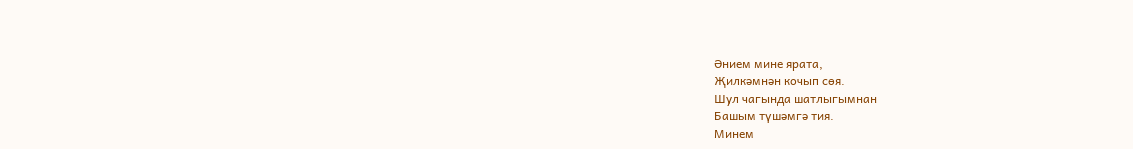Әнием мине ярата,
Җилкәмнән кочып сөя.
Шул чагында шатлыгымнан
Башым түшәмгә тия.
Минем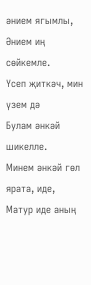әнием ягымлы,
Әнием иң сөйкемле.
Үсеп җиткәч, мин үзем дә
Булам әнкәй шикелле.
Минем әнкәй гөл ярата, иде,
Матур иде аның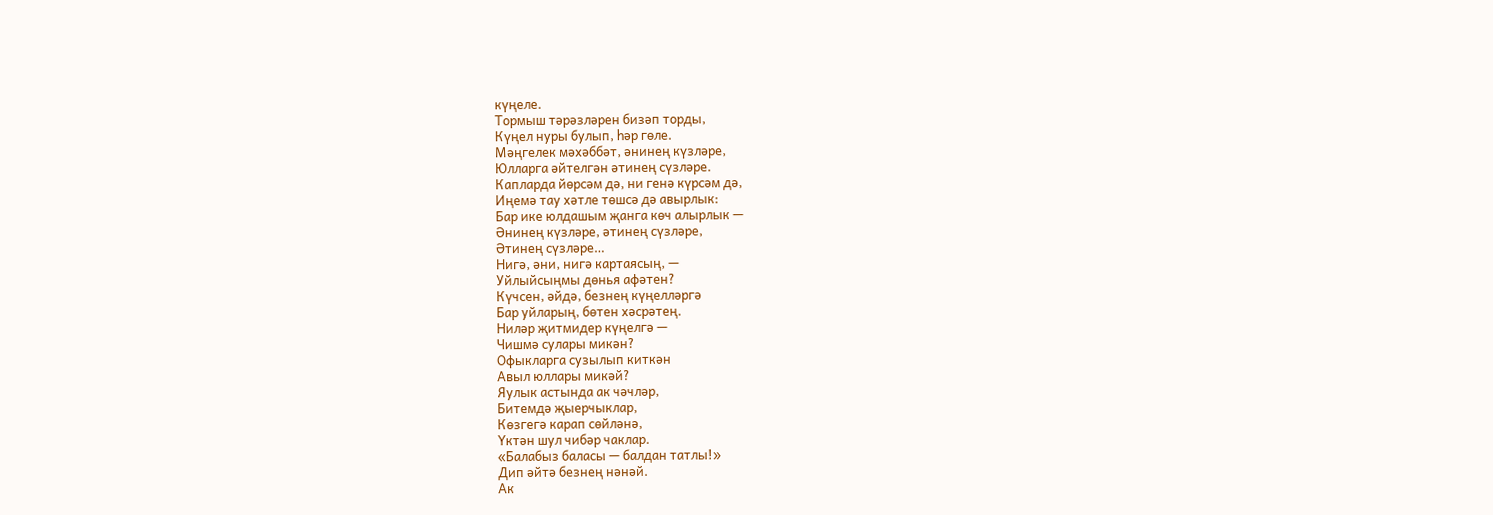күңеле.
Тормыш тәрәзләрен бизәп торды,
Күңел нуры булып, һәр гөле.
Мәңгелек мәхәббәт, әнинең күзләре,
Юлларга әйтелгән әтинең сүзләре.
Капларда йөрсәм дә, ни генә күрсәм дә,
Иңемә тау хәтле төшсә дә авырлык:
Бар ике юлдашым җанга көч алырлык —
Әнинең күзләре, әтинең сүзләре,
Әтинең сүзләре…
Нигә, әни, нигә картаясың, —
Уйлыйсыңмы дөнья афәтен?
Күчсен, әйдә, безнең күңелләргә
Бар уйларың, бөтен хәсрәтең.
Ниләр җитмидер күңелгә —
Чишмә сулары микән?
Офыкларга сузылып киткән
Авыл юллары микәй?
Яулык астында ак чәчләр,
Битемдә җыерчыклар,
Көзгегә карап сөйләнә,
Үктән шул чибәр чаклар.
«Балабыз баласы — балдан татлы!»
Дип әйтә безнең нәнәй.
Ак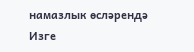намазлык өсләрендә
Изге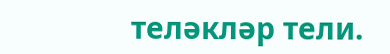теләкләр тели.